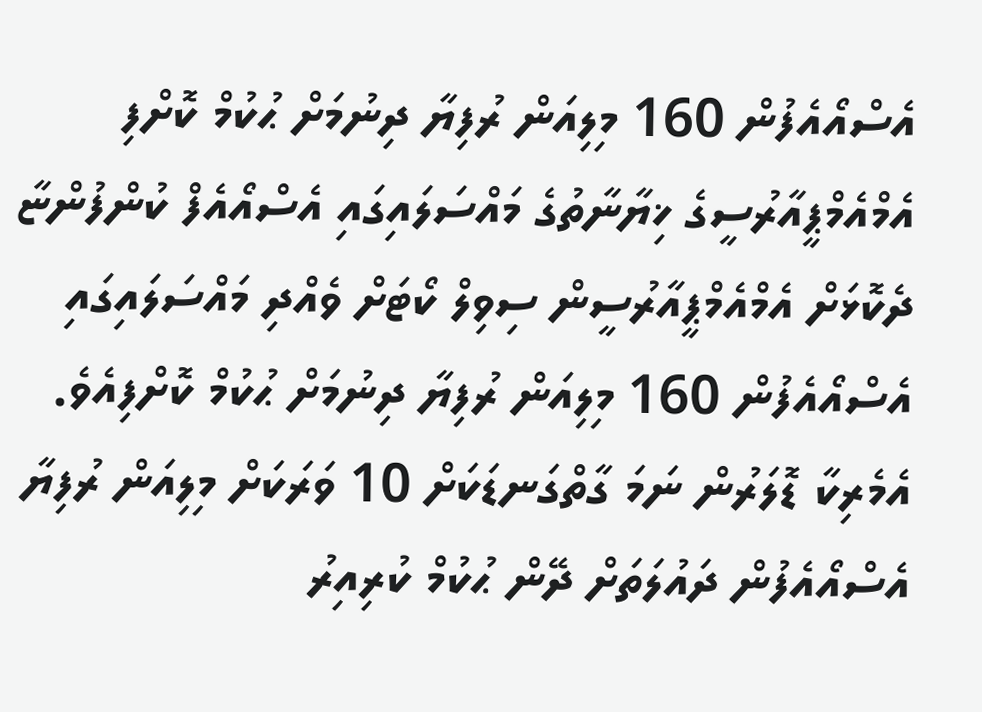އެސްއޯއެފުން 160 މިލިއަން ރުފިޔާ ދިނުމަށް ޙުކުމް ކޮށްފި
އެމްއެމްޕީއާރުސީގެ ޚިޔާނާތުގެ މައްސަލައިގައި އެސްއޯއެފް ކުންފުންޏާ ދެކޮޅަށް އެމްއެމްޕީއާރުސީން ސިވިލް ކޯޓަށް ވެއްދި މައްސަލައިގައި އެސްއޯއެފުން 160 މިލިއަން ރުފިޔާ ދިނުމަށް ޙުކުމް ކޮށްފިއެވެ.
އެމެރިކާ ޑޮލަރުން ނަމަ ގާތްގަނޑަކަށް 10 ވަރަކަށް މިލިއަން ރުފިޔާ އެސްއޯއެފުން ދައުލަތަށް ދޭން ޙުކުމް ކުރިއިރު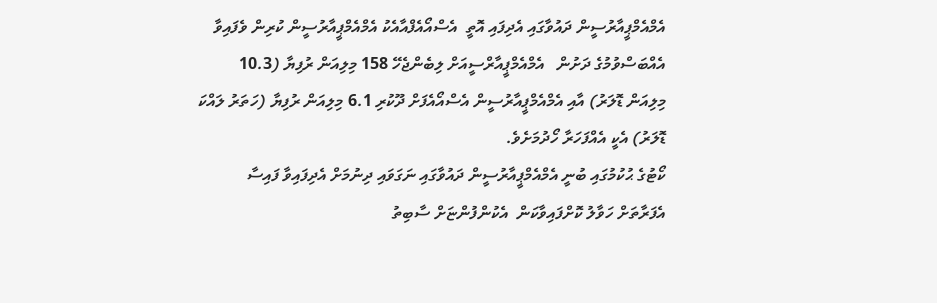އެމްއެމްޕީއާރުސީން ދައުވާގައި އެދިފައި އޮތީ  އެސްއޯއެފްއާއެކު އެމްއެމްޕީއާރުސީން ކުރިން ވެފައިވާ އެއްބަސްވުމުގެ ދަށުން   އެމްއެމްޕީއާރްސީއަށް ލިބެންޖެހޭ 158 މިލިއަން ރުފިޔާ (10.3 މިލިއަން ޑޮލަރު) އާއި އެމްއެމްޕީއާރުސީން އެސްއޯއެފަށް ދޫކުރި 6.1 މިލިއަން ރުފިޔާ (ހަތަރު ލައްކަ ޑޮލަރު) އެކީ އެއްފަހަރާ ހޯދުމަށެވެ.
ކޯޓުގެ ޙުކުމުގައި ބުނީ އެމްއެމްޕީއާރުސީން ދައުވާގައި ނަގަވައި ދިނުމަށް އެދިފައިވާ ފައިސާ އެފަރާތަށް ހަވާލު ކޮށްފައިވާކަން  އެކުންފުންޏަށް ސާބިތު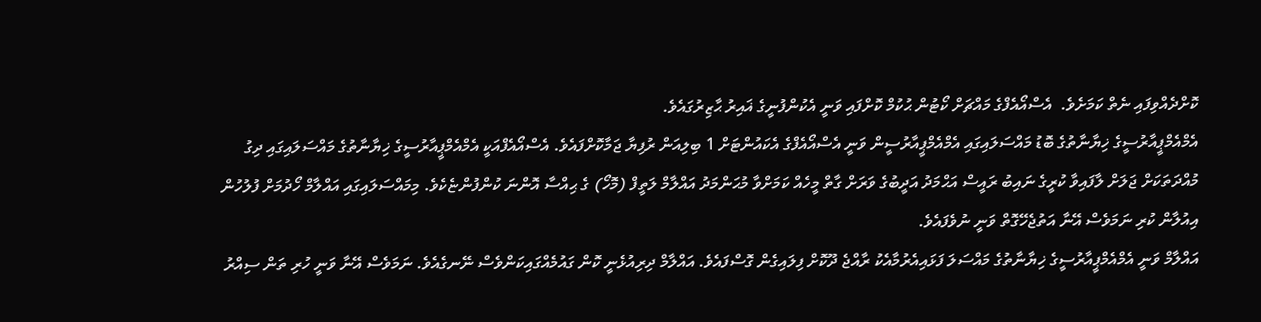ކޮށްދެއްވިފައި ނެތް ކަމަށެވެ.  އެސްއޯއެފްގެ މައްޗަށް ކޯޓުން ޙުކުމް ކޮށްފައި ވަނީ އެކުންފުނީގެ ޣައިރު ޙާޒިރުގައެވެ.
އެމްއެމްޕީއާރުސީގެ ޚިޔާނާތުގެ ބޮޑު މައްސަލައިގައި އެމްއެމްޕީއާރުސީން ވަނީ އެސްއޯއެފްގެ އެކައުންޓަށް 1 ބިލިއަން ރުފިޔާ ޖަމާކޮށްފައެވެ. އެސްއޯއެފްއަކީ އެމްއެމްޕީއާރުސީގެ ޚިޔާނާތުގެ މައްސަލައިގައި ދިގު މުއްދަތަކަށް ޖަލަށް ލާފައިވާ ކުރީގެ ނައިބު ރައީސް އަޙްމަދު އަދީބުގެ ވަރަށް ގާތް މީހެއް ކަމަށްވާ މުޙަންމަދު އައްލާމް ލަތީފް (މޮހޯ) ގެ ޙިއްސާ އޮންނަ ކުންފުންޏެކެވެ. މިމައްސަލައިގައި އައްލާމް ހޯދުމަށް ފުލުހުން އިއުލާން ކުރި ނަމަވެސް އޭނާ އަތުޖެހޭގޮތް ވަނީ ނުވެފައެވެ.
އައްލާމް ވަނީ އެމްއެމްޕީއާރުސީގެ ޚިޔާނާތުގެ މައްސަލަ ފަޅައިއެރުމާއެކު ރާއްޖެ ދޫކޮށް ފިލައިގެން ގޮސްފައެވެ. އައްލާމް ދިރިއުޅެނީ ކޮން ގައުމެއްގައިކަންވެސް ނޭނގެއެވެ. ނަމަވެސް އޭނާ ވަނީ ހުރި ތަން ސިއްރު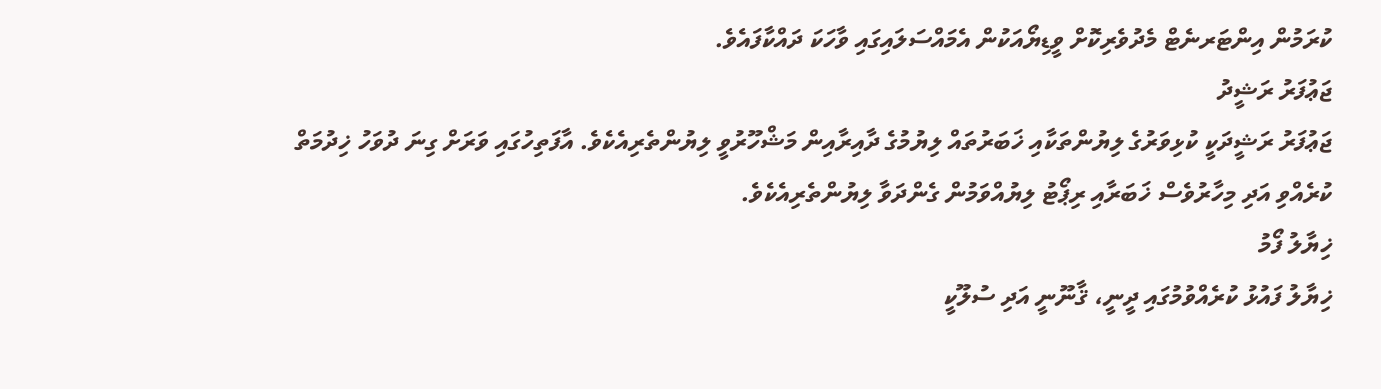ކުރަމުން އިންޓަރނެޓް މެދުވެރިކޮށް ވީޑިޔޯއަކުން އެމައްސަލައިގައި ވާހަކަ ދައްކާފައެވެ.
ޖަޢުފަރު ރަޝީދު
ޖަޢުފަރު ރަޝީދަކީ ކުޅިވަރުގެ ލިޔުންތަކާއި ޚަބަރުތައް ލިޔުމުގެ ދާއިރާއިން މަޝްހޫރުވީ ލިޔުންތެރިއެކެވެ. އާފަތިހުގައި ވަރަށް ގިނަ ދުވަހު ޚިދުމަތް ކުރެއްވި އަދި މިހާރުވެސް ޚަބަރާއި ރިޕޯޓު ލިޔުއްވަމުން ގެންދަވާ ލިޔުންތެރިއެކެވެ.
ޚިޔާލު ފޯމު
ޚިޔާލު ފައުޅު ކުރެއްވުމުގައި ދީނީ، ޤާނޫނީ އަދި ސުލޫކީ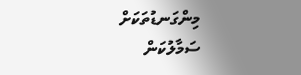މިންގަނޑުތަކަށް ސަމާލުކަން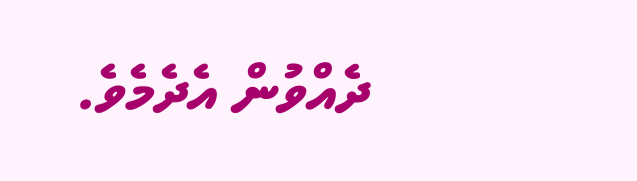ދެއްވުން އެދެމެވެ.